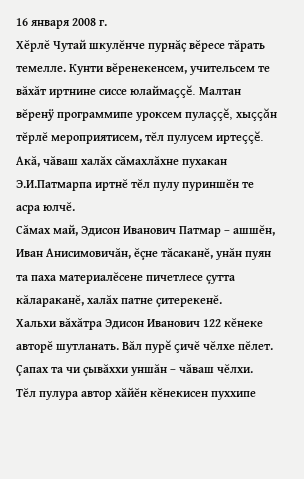16 января 2008 г.
Хĕрлĕ Чутай шкулĕнче пурнăç вĕресе тăрать темелле. Кунти вĕренекенсем, учительсем те вăхăт иртнине сиссе юлаймаççĕ. Малтан вĕренÿ программипе уроксем пулаççĕ, хыççăн тĕрлĕ мероприятисем, тĕл пулусем иртеççĕ. Акă, чăваш халăх сăмахлăхне пухакан Э.И.Патмарпа иртнĕ тĕл пулу пуриншĕн те асра юлчĕ.
Сăмах май, Эдисон Иванович Патмар – ашшĕн, Иван Анисимовичăн, ĕçне тăсаканĕ, унăн пуян та паха материалĕсене пичетлесе çутта кăлараканĕ, халăх патне çитерекенĕ.
Хальхи вăхăтра Эдисон Иванович 122 кĕнеке авторĕ шутланать. Вăл пурĕ çичĕ чĕлхе пĕлет. Çапах та чи çывăххи уншăн – чăваш чĕлхи.
Тĕл пулура автор хăйĕн кĕнекисен пуххипе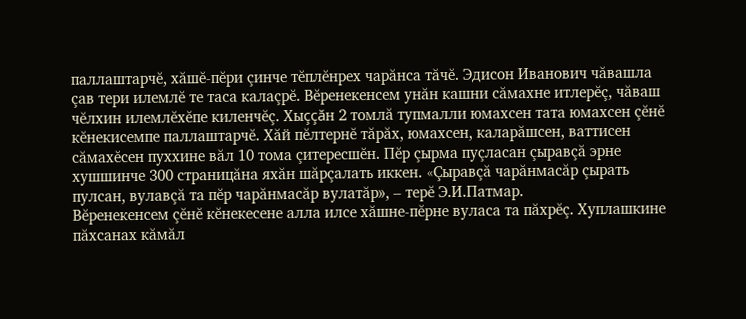паллаштарчĕ, хăшĕ-пĕри çинче тĕплĕнрех чарăнса тăчĕ. Эдисон Иванович чăвашла çав тери илемлĕ те таса калаçрĕ. Вĕренекенсем унăн кашни сăмахне итлерĕç, чăваш чĕлхин илемлĕхĕпе киленчĕç. Хыççăн 2 томлă тупмалли юмахсен тата юмахсен çĕнĕ кĕнекисемпе паллаштарчĕ. Хăй пĕлтернĕ тăрăх, юмахсен, каларăшсен, ваттисен сăмахĕсен пуххине вăл 10 тома çитересшĕн. Пĕр çырма пуçласан çыравçă эрне хушшинче 300 страницăна яхăн шăрçалать иккен. «Çыравçă чарăнмасăр çырать пулсан, вулавçă та пĕр чарăнмасăр вулатăр», – терĕ Э.И.Патмар.
Вĕренекенсем çĕнĕ кĕнекесене алла илсе хăшне-пĕрне вуласа та пăхрĕç. Хуплашкине пăхсанах кăмăл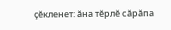çĕкленет: ăна тĕрлĕ сăрăпа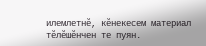илемлетнĕ, кĕнекесем материал тĕлĕшĕнчен те пуян.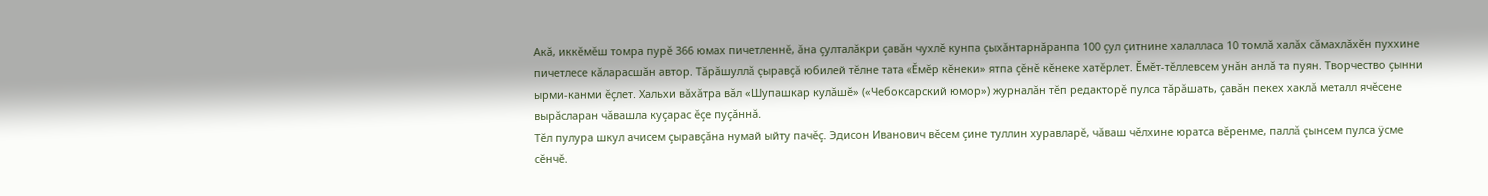Акă, иккĕмĕш томра пурĕ 366 юмах пичетленнĕ, ăна çулталăкри çавăн чухлĕ кунпа çыхăнтарнăранпа 100 çул çитнине халалласа 10 томлă халăх сăмахлăхĕн пуххине пичетлесе кăларасшăн автор. Тăрăшуллă çыравçă юбилей тĕлне тата «Ĕмĕр кĕнеки» ятпа çĕнĕ кĕнеке хатĕрлет. Ĕмĕт-тĕллевсем унăн анлă та пуян. Творчество çынни ырми-канми ĕçлет. Хальхи вăхăтра вăл «Шупашкар кулăшĕ» («Чебоксарский юмор») журналăн тĕп редакторĕ пулса тăрăшать, çавăн пекех хаклă металл ячĕсене вырăсларан чăвашла куçарас ĕçе пуçăннă.
Тĕл пулура шкул ачисем çыравçăна нумай ыйту пачĕç. Эдисон Иванович вĕсем çине туллин хуравларĕ, чăваш чĕлхине юратса вĕренме, паллă çынсем пулса ÿсме сĕнчĕ.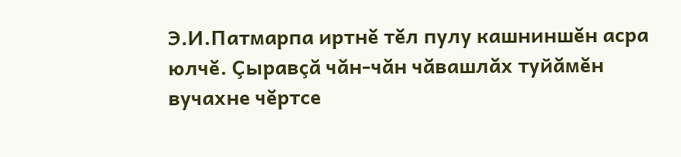Э.И.Патмарпа иртнĕ тĕл пулу кашниншĕн асра юлчĕ. Çыравçă чăн-чăн чăвашлăх туйăмĕн вучахне чĕртсе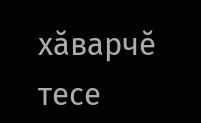хăварчĕ тесе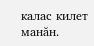калас килет манăн.